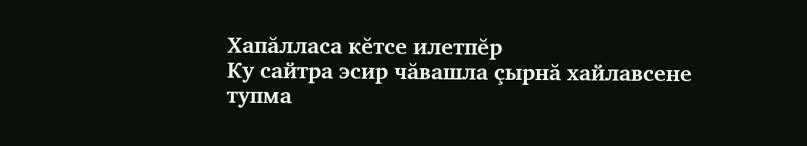Хапăлласа кĕтсе илетпĕр
Ку сайтра эсир чăвашла çырнă хайлавсене тупма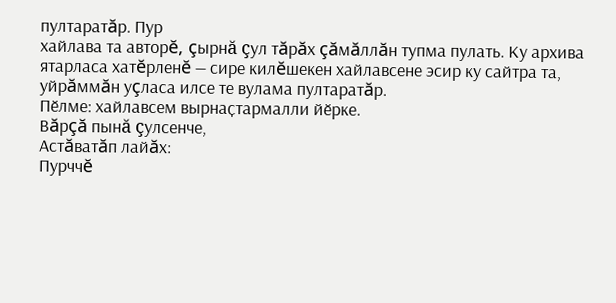пултаратăр. Пур
хайлава та авторĕ, çырнă çул тăрăх çăмăллăн тупма пулать. Ку архива
ятарласа хатĕрленĕ — сире килĕшекен хайлавсене эсир ку сайтра та,
уйрăммăн уçласа илсе те вулама пултаратăр.
Пӗлме: хайлавсем вырнаҫтармалли йӗрке.
Вăрçă пынă çулсенче,
Астăватăп лайăх:
Пурччĕ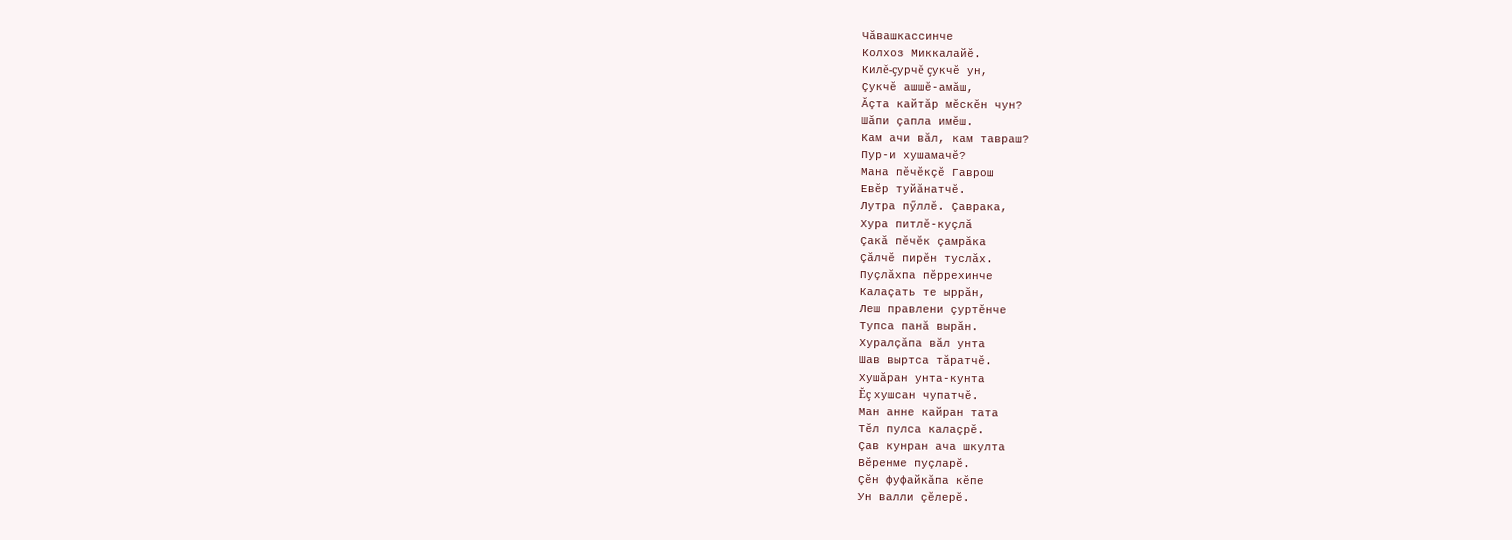Чăвашкассинче
Колхоз Миккалайĕ.
Килĕ-çурчĕ çукчĕ ун,
Çукчĕ ашшĕ-амăш,
Ăçта кайтăр мĕскĕн чун?
Шăпи çапла имĕш.
Кам ачи вăл, кам тавраш?
Пур-и хушамачĕ?
Мана пĕчĕкçĕ Гаврош
Евĕр туйăнатчĕ.
Лутра пӳллĕ. Çаврака,
Хура питлĕ-куçлă
Çакă пĕчĕк çамрăка
Çăлчĕ пирĕн туслăх.
Пуçлăхпа пĕррехинче
Калаçать те ыррăн,
Леш правлени çуртĕнче
Тупса панă вырăн.
Хуралçăпа вăл унта
Шав выртса тăратчĕ.
Хушăран унта-кунта
Ĕç хушсан чупатчĕ.
Ман анне кайран тата
Тĕл пулса калаçрĕ.
Çав кунран ача шкулта
Вĕренме пуçларĕ.
Çĕн фуфайкăпа кĕпе
Ун валли çĕлерĕ.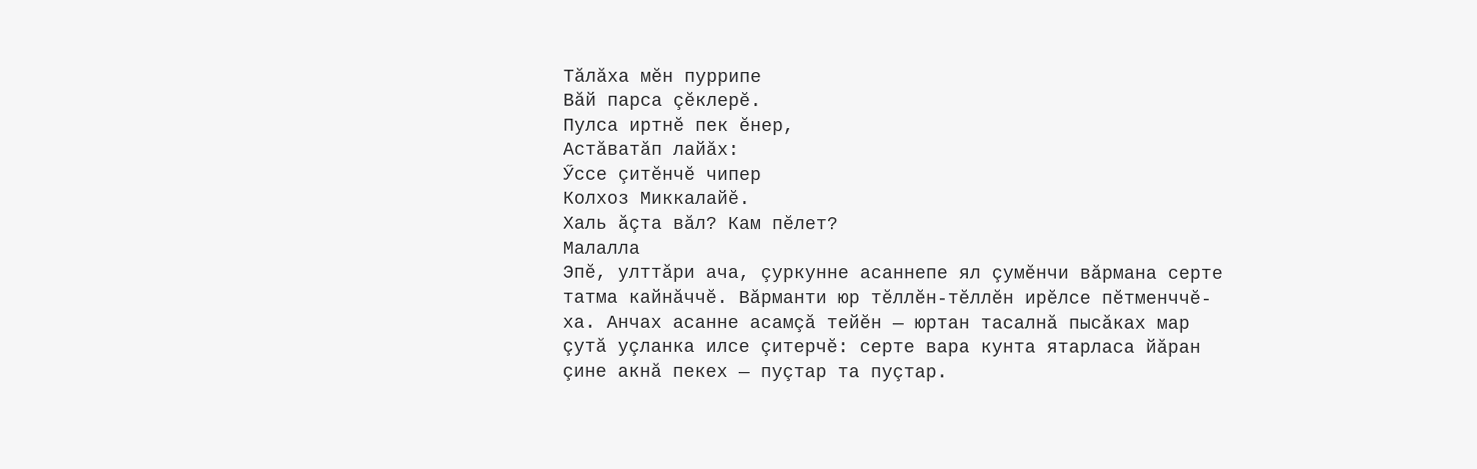Тăлăха мĕн пуррипе
Вăй парса çĕклерĕ.
Пулса иртнĕ пек ĕнер,
Астăватăп лайăх:
Ӳссе çитĕнчĕ чипер
Колхоз Миккалайĕ.
Халь ăçта вăл? Кам пĕлет?
Малалла
Эпĕ, улттăри ача, çуркунне асаннепе ял çумĕнчи вăрмана серте татма кайнăччĕ. Вăрманти юр тĕллĕн-тĕллĕн ирĕлсе пĕтменччĕ-ха. Анчах асанне асамçă тейĕн — юртан тасалнă пысăках мар çутă уçланка илсе çитерчĕ: серте вара кунта ятарласа йăран çине акнă пекех — пуçтар та пуçтар.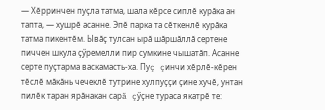— Хĕрринчен пуçла татма, шала кĕрсе сиплĕ курăка ан тапта, — хушрĕ асанне. Эпĕ парка та сĕткенлĕ курăка татма пикентĕм. Ывăç тулсан ырă шăршăллă сертене пиччен шкула çӳремелли пир сумкине чышатăп. Асанне серте пуçтарма васкамасть-ха. Пуç çинчи хĕрлĕ-кĕрен тĕслĕ мăкăнь чечеклĕ тутрине хулпуççи çине хучĕ, унтан пилĕк таран ярăнакан сарă çӳçне тураса якатрĕ те: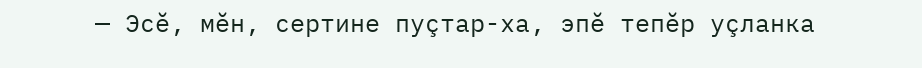— Эсĕ, мĕн, сертине пуçтар-ха, эпĕ тепĕр уçланка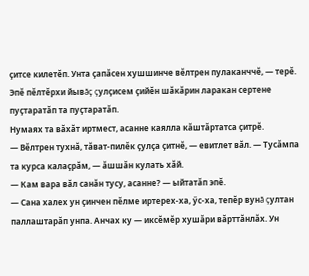çитсе килетĕп. Унта çапăсен хушшинче вĕлтрен пулаканччĕ, — терĕ.
Эпĕ пĕлтĕрхи йывăç çулçисем çийĕн шăкăрин ларакан сертене пуçтаратăп та пуçтаратăп.
Нумаях та вăхăт иртмест, асанне каялла кăштăртатса çитрĕ.
— Вĕлтрен тухнă, тăват-пилĕк çулçа çитнĕ, — евитлет вăл. — Тусăмпа та курса калаçрăм, — ăшшăн кулать хăй.
— Кам вара вăл санăн тусу, асанне? — ыйтатăп эпĕ.
— Сана халех ун çинчен пĕлме иртерех-ха, ӳс-ха, тепĕр вунă çултан паллаштарăп унпа. Анчах ку — иксĕмĕр хушăри вăрттăнлăх. Ун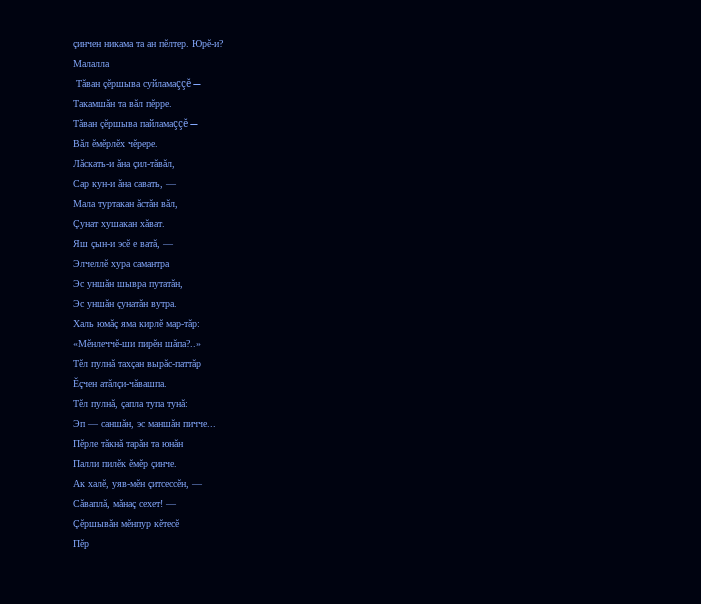çинчен никама та ан пĕлтер. Юрĕ-и?
Малалла
 Тăван çĕршыва суйламаççĕ —
Такамшăн та вăл пĕрре.
Тăван çĕршыва пайламаççĕ —
Вăл ĕмĕрлĕх чĕрере.
Лăскать-и ăна çил-тăвăл,
Сар кун-и ăна савать, —
Мала туртакан ăстăн вăл,
Çунат хушакан хăват.
Яш çын-и эсĕ е ватă, —
Элчеллĕ хура самантра
Эс уншăн шывра путатăн,
Эс уншăн çунатăн вутра.
Халь юмăç яма кирлĕ мар-тăр:
«Мĕнлеччĕ-ши пирĕн шăпа?..»
Тĕл пулнă тахçан вырăс-паттăр
Ĕçчен атăлçи-чăвашпа.
Тĕл пулнă, çапла тупа тунă:
Эп — саншăн, эс маншăн пичче...
Пĕрле тăкнă тарăн та юнăн
Палли пилĕк ĕмĕр çинче.
Ак халĕ, уяв-мĕн çитсессĕн, —
Сăваплă, мăнаç сехет! —
Çĕршывăн мĕнпур кĕтесĕ
Пĕр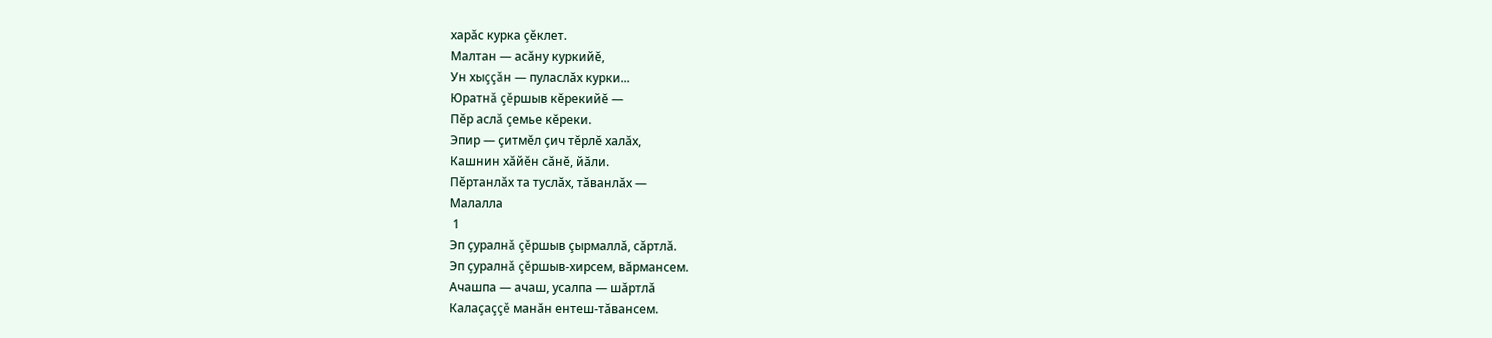харăс курка çĕклет.
Малтан — асăну куркийĕ,
Ун хыççăн — пуласлăх курки...
Юратнă çĕршыв кĕрекийĕ —
Пĕр аслă çемье кĕреки.
Эпир — çитмĕл çич тĕрлĕ халăх,
Кашнин хăйĕн сăнĕ, йăли.
Пĕртанлăх та туслăх, тăванлăх —
Малалла
 1
Эп çуралнă çĕршыв çырмаллă, сăртлă.
Эп çуралнă çĕршыв-хирсем, вăрмансем.
Ачашпа — ачаш, усалпа — шăртлă
Калаçаççĕ манăн ентеш-тăвансем.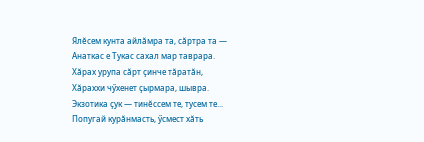Ялĕсем кунта айлăмра та, сăртра та —
Анаткас е Тукас сахал мар таврара.
Хăрах урупа сăрт çинче тăратăн,
Хăраххи чӳхенет çырмара, шывра.
Экзотика çук — тинĕссем те, тусем те...
Попугай курăнмасть, ӳсмест хăть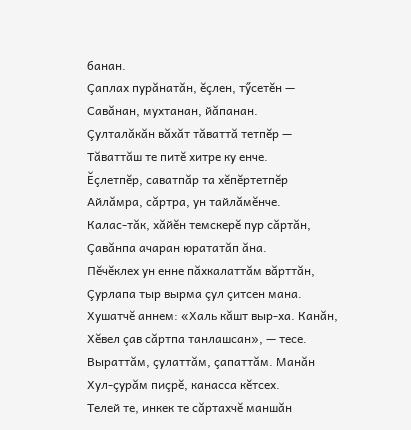банан.
Çаплах пурăнатăн, ĕçлен, тӳсетĕн —
Савăнан, мухтанан, йăпанан.
Çулталăкăн вăхăт тăваттă тетпĕр —
Тăваттăш те питĕ хитре ку енче.
Ĕçлетпĕр, саватпăр та хĕпĕртетпĕр
Айлăмра, сăртра, ун тайлăмĕнче.
Калас-тăк, хăйĕн темскерĕ пур сăртăн,
Çавăнпа ачаран юрататăп ăна.
Пĕчĕклех ун енне пăхкалаттăм вăрттăн,
Çурлапа тыр вырма çул çитсен мана.
Хушатчĕ аннем: «Халь кăшт выр-ха. Канăн,
Хĕвел çав сăртпа танлашсан», — тесе.
Выраттăм, çулаттăм, çапаттăм. Манăн
Хул-çурăм пиçрĕ, канасса кĕтсех.
Телей те, инкек те сăртахчĕ маншăн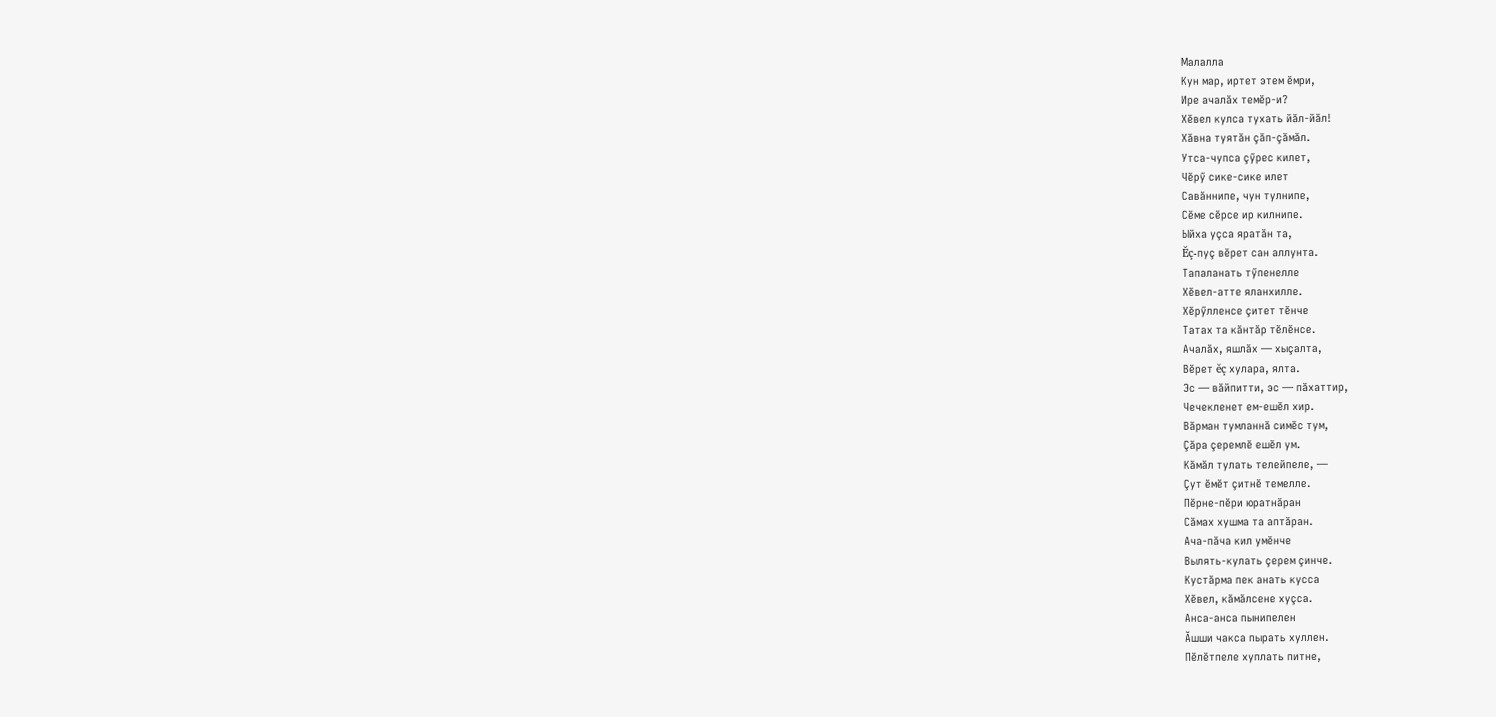Малалла
Кун мар, иртет этем ĕмри,
Ире ачалăх темĕр-и?
Хĕвел кулса тухать йăл-йăл!
Хăвна туятăн çăп-çăмăл.
Утса-чупса çӳрес килет,
Чĕрӳ сике-сике илет
Савăннипе, чун тулнипе,
Сĕме сĕрсе ир килнипе.
Ыйха уçса яратăн та,
Ĕç-пуç вĕрет сан аллунта.
Тапаланать тӳпенелле
Хĕвел-атте яланхилле.
Хĕрӳлленсе çитет тĕнче
Татах та кăнтăр тĕлĕнсе.
Ачалăх, яшлăх — хыçалта,
Вĕрет ĕç хулара, ялта.
Эс — вăйпитти, эс — пăхаттир,
Чечекленет ем-ешĕл хир.
Вăрман тумланнă симĕс тум,
Çăра çеремлĕ ешĕл ум.
Кăмăл тулать телейпеле, —
Çут ĕмĕт çитнĕ темелле.
Пĕрне-пĕри юратнăран
Сăмах хушма та аптăран.
Ача-пăча кил умĕнче
Вылять-кулать çерем çинче.
Кустăрма пек анать кусса
Хĕвел, кăмăлсене хуçса.
Анса-анса пынипелен
Ăшши чакса пырать хуллен.
Пĕлĕтпеле хуплать питне,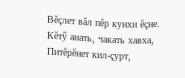Вĕçлет вăл пĕр кунхи ĕçне.
Кĕтӳ анать, чакать хавха,
Питĕрĕнет кил-çурт,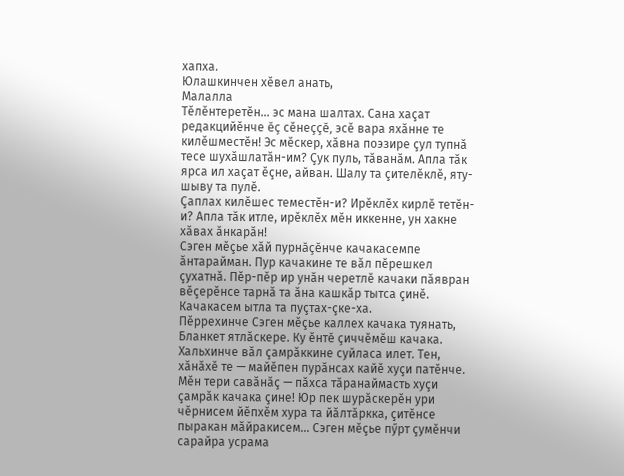хапха.
Юлашкинчен хĕвел анать,
Малалла
Тĕлĕнтеретĕн... эс мана шалтах. Сана хаçат редакцийĕнче ĕç сĕнеççĕ, эсĕ вара яхăнне те килĕшместĕн! Эс мĕскер, хăвна поэзире çул тупнă тесе шухăшлатăн-им? Çук пуль, тăванăм. Апла тăк ярса ил хаçат ĕçне, айван. Шалу та çителĕклĕ, яту-шыву та пулĕ.
Çаплах килĕшес теместĕн-и? Ирĕклĕх кирлĕ тетĕн-и? Апла тăк итле, ирĕклĕх мĕн иккенне, ун хакне хăвах ăнкарăн!
Сэген мĕçье хăй пурнăçĕнче качакасемпе ăнтарайман. Пур качакине те вăл пĕрешкел çухатнă. Пĕр-пĕр ир унăн черетлĕ качаки пăявран вĕçерĕнсе тарнă та ăна кашкăр тытса çинĕ. Качакасем ытла та пуçтах-çке-ха.
Пĕррехинче Сэген мĕçье каллех качака туянать, Бланкет ятлăскере. Ку ĕнтĕ çиччĕмĕш качака. Хальхинче вăл çамрăккине суйласа илет. Тен, хăнăхĕ те — майĕпен пурăнсах кайĕ хуçи патĕнче.
Мĕн тери савăнăç — пăхса тăранаймасть хуçи çамрăк качака çине! Юр пек шурăскерĕн ури чĕрнисем йĕпхĕм хура та йăлтăркка, çитĕнсе пыракан мăйракисем... Сэген мĕçье пӳрт çумĕнчи сарайра усрама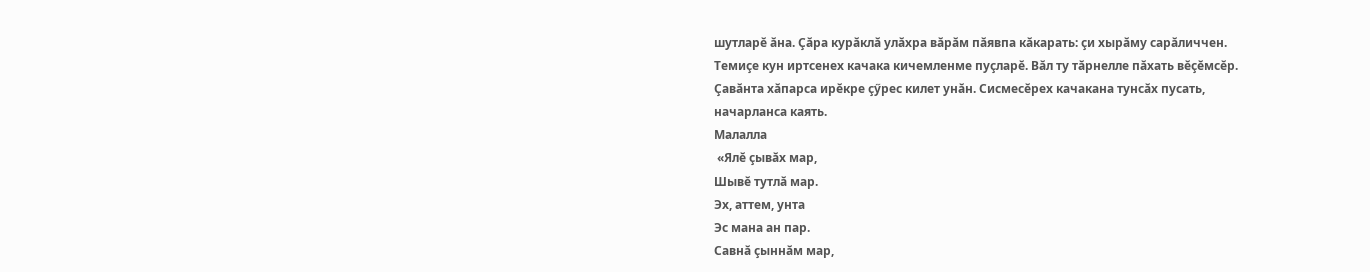шутларĕ ăна. Çăра курăклă улăхра вăрăм пăявпа кăкарать: çи хырăму сарăличчен.
Темиçе кун иртсенех качака кичемленме пуçларĕ. Вăл ту тăрнелле пăхать вĕçĕмсĕр. Çавăнта хăпарса ирĕкре çӳрес килет унăн. Сисмесĕрех качакана тунсăх пусать, начарланса каять.
Малалла
 «Ялĕ çывăх мар,
Шывĕ тутлă мар.
Эх, аттем, унта
Эс мана ан пар.
Савнă çыннăм мар,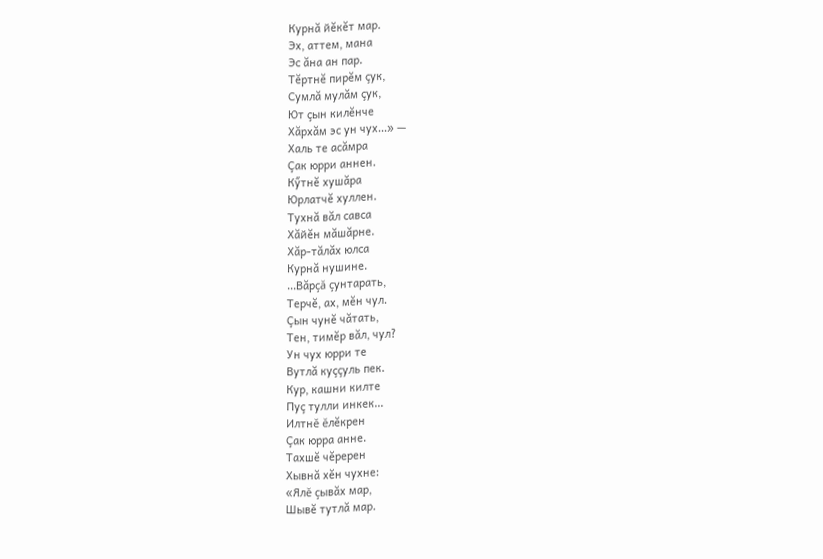Курнă йĕкĕт мар.
Эх, аттем, мана
Эс ăна ан пар.
Тĕртнĕ пирĕм çук,
Сумлă мулăм çук,
Ют çын килĕнче
Хăрхăм эс ун чух...» —
Халь те асăмра
Çак юрри аннен.
Кӳтнĕ хушăра
Юрлатчĕ хуллен.
Тухнă вăл савса
Хăйĕн мăшăрне.
Хăр-тăлăх юлса
Курнă нушине.
...Вăрçă çунтарать,
Терчĕ, ах, мĕн чул.
Çын чунĕ чăтать,
Тен, тимĕр вăл, чул?
Ун чух юрри те
Вутлă куççуль пек.
Кур, кашни килте
Пуç тулли инкек...
Илтнĕ ĕлĕкрен
Çак юрра анне.
Тахшĕ чĕререн
Хывнă хĕн чухне:
«Ялĕ çывăх мар,
Шывĕ тутлă мар.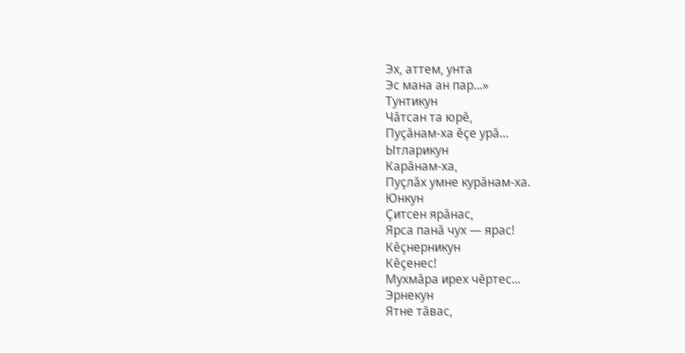Эх, аттем, унта
Эс мана ан пар...»
Тунтикун
Чăтсан та юрĕ,
Пуçăнам-ха ĕçе урă...
Ытларикун
Карăнам-ха,
Пуçлăх умне курăнам-ха.
Юнкун
Çитсен ярăнас,
Ярса панă чух — ярас!
Кĕçнерникун
Кĕçенес!
Мухмăра ирех чĕртес...
Эрнекун
Ятне тăвас,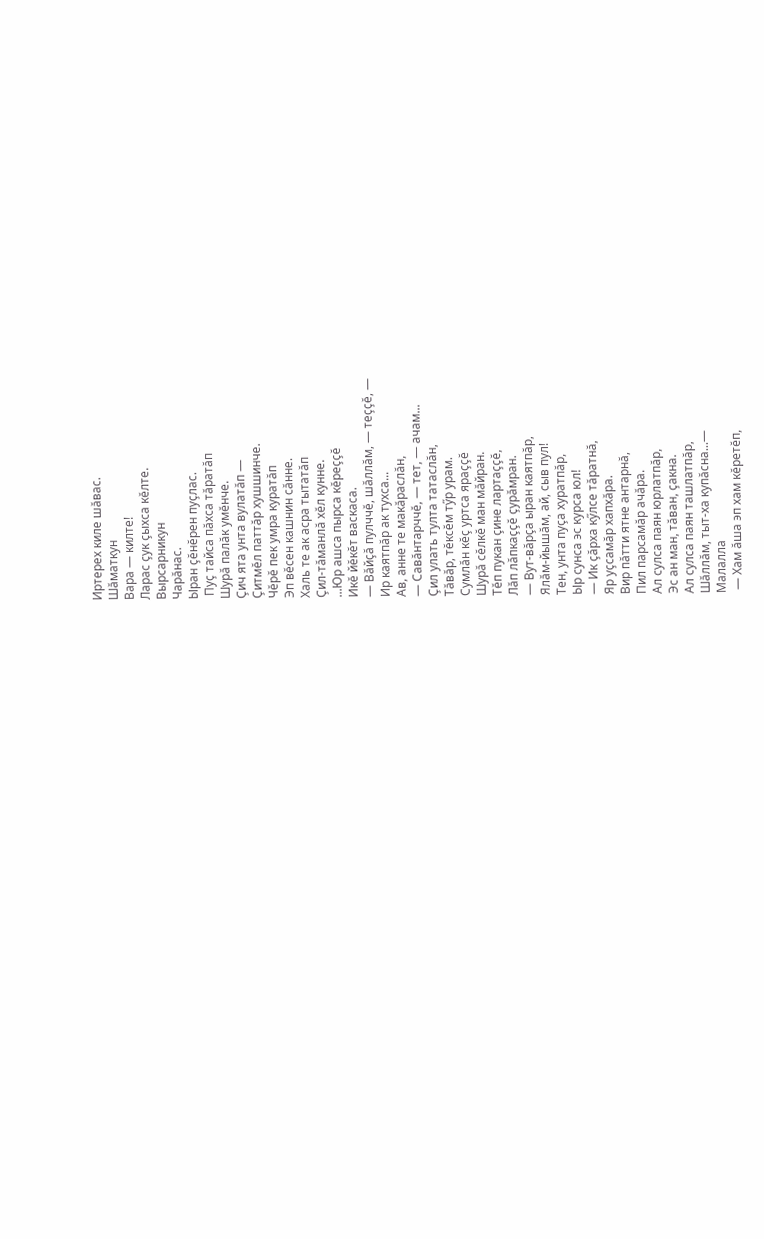Иртерех киле шăвас.
Шăматкун
Вара — килте!
Ларас çук çыхса кĕлте.
Вырсарникун
Чарăнас.
Ыран çĕнĕрен пуçлас.
 Пуç тайса пăхса тăратăп
Шурă палăк умĕнче.
Çич ята унта вулатăп —
Çитмĕл паттăр хушшинче.
Чĕрĕ пек умра куратăп
Эп вĕсен кашнин сăнне.
Халь те ак асра тытатăп
Çил-тăманлă хĕл кунне.
...Юр ашса пырса кĕреççĕ
Икĕ йĕкĕт васкаса.
— Вăйçă пулччĕ, шăллăм, — теççĕ, —
Ир каятпăр ак тухса...
Ав, анне те макăраслăн,
— Савăнтарччĕ, — тет, — ачам...
Çил улать тулта татаслăн,
Тăвăр, тĕксĕм тӳр урам.
Сумлăн кĕç уртса яраççĕ
Шурă сĕлкĕ ман мăйран.
Тĕп пукан çине лартаççĕ,
Лăп лăпкаççĕ çурăмран.
— Вут-вăрçа ыран каятпăр,
Ялăм-йышăм, ай, сыв пул!
Тен, унта пуçа хуратпăр,
Ыр сунса эс курса юл!
— Ик çăрха кӳлсе тăратнă,
Яр уçсамăр хапхăра.
Вир пăтти ятне антарнă,
Пил парсамăр ачăра.
Ал сулса паян юрлатпăр,
Эс ан ман, тăван, çакна.
Ал сулса паян ташлатпăр,
Шăллăм, тыт-ха купăсна...—
Малалла
 — Хам ăша эп хам кĕретĕп,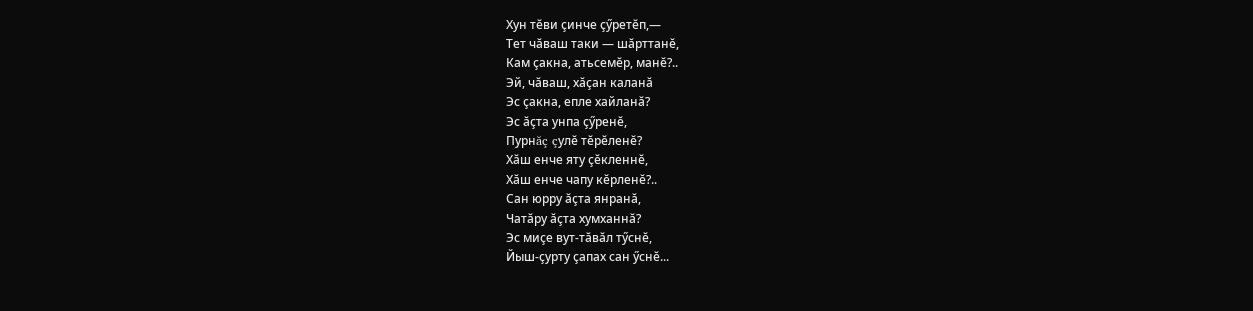Хун тĕви çинче çӳретĕп,—
Тет чăваш таки — шăрттанĕ,
Кам çакна, атьсемĕр, манĕ?..
Эй, чăваш, хăçан каланă
Эс çакна, епле хайланă?
Эс ăçта унпа çӳренĕ,
Пурнăç çулĕ тĕрĕленĕ?
Хăш енче яту çĕкленнĕ,
Хăш енче чапу кĕрленĕ?..
Сан юрру ăçта янранă,
Чатăру ăçта хумханнă?
Эс миçе вут-тăвăл тӳснĕ,
Йыш-çурту çапах сан ӳснĕ...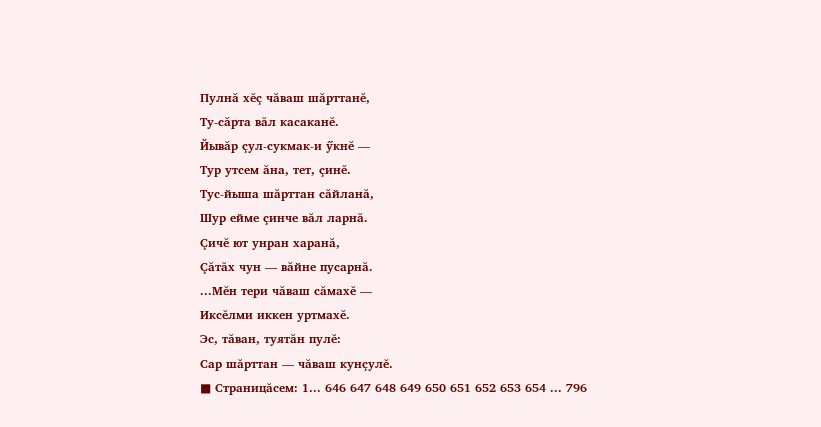Пулнă хĕç чăваш шăрттанĕ,
Ту-сăрта вăл касаканĕ.
Йывăр çул-сукмак-и ӳкнĕ —
Тур утсем ăна, тет, çинĕ.
Тус-йыша шăрттан сăйланă,
Шур ейме çинче вăл ларнă.
Çичĕ ют унран харанă,
Çăтăх чун — вăйне пусарнă.
...Мĕн тери чăваш сăмахĕ —
Иксĕлми иккен уртмахĕ.
Эс, тăван, туятăн пулĕ:
Сар шăрттан — чăваш кунçулĕ.
■ Страницăсем: 1... 646 647 648 649 650 651 652 653 654 ... 796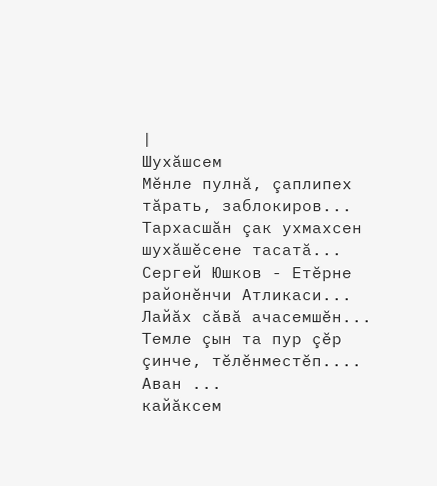|
Шухăшсем
Мĕнле пулнă, çаплипех тăрать, заблокиров...
Тархасшăн çак ухмахсен шухăшĕсене тасатă...
Сергей Юшков - Етĕрне районĕнчи Атликаси...
Лайăх сăвă ачасемшĕн...
Темле çын та пур çĕр çинче, тĕлĕнместĕп....
Аван ...
кайăксем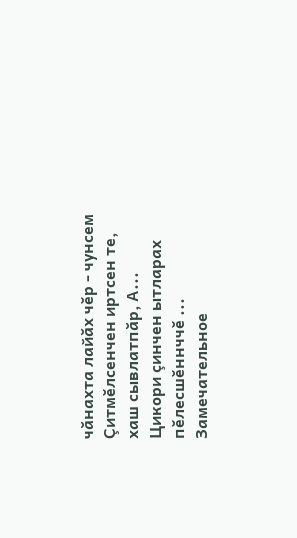чăнахта лайăх чĕр - чунсем
Çитмĕлсенчен иртсен те, хаш сывлатпăр, А...
Цикори çинчен ытларах пĕлесшĕннччĕ ...
Замечательное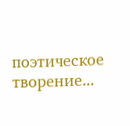поэтическое творение...